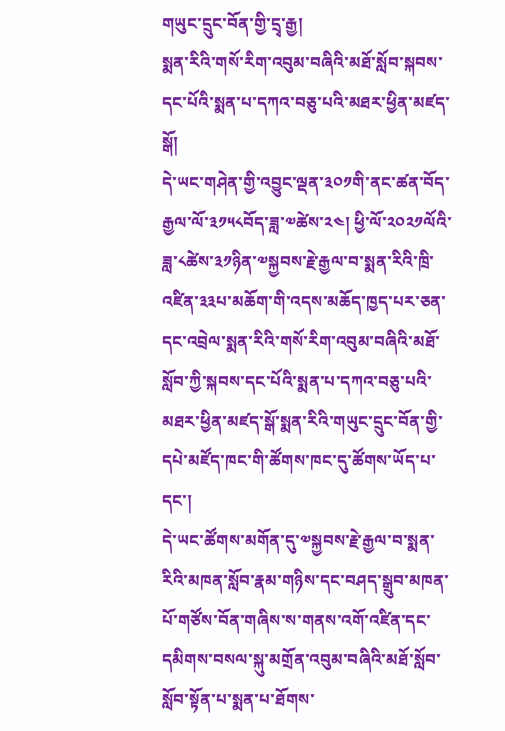གཡུང་དྲུང་བོན་གྱི་དྲྭ་རྒྱ།
སྨན་རིའི་གསོ་རིག་འབུམ་བཞིའི་མཐོ་སློབ་སྐབས་དང་པོའི་སྨན་པ་དཀའ་བཅུ་པའི་མཐར་ཕྱིན་མཛད་སྒོ།
དེ་ཡང་གཤེན་གྱི་འབྱུང་ལྡན་༣༠༡གི་ནང་ཚན་བོད་རྒྱལ་ལོ་༣༡༥༨བོད་ཟླ་༧ཚེས་༢༤། ཕྱི་ལོ་༢༠༢༡ལོའི་ཟླ་༨ཚེས་༣༡ཉིན་༧སྐྱབས་རྗེ་རྒྱལ་བ་སྨན་རིའི་ཁྲི་འཛིན་༣༣པ་མཆོག་གི་འདས་མཆོད་ཁྱད་པར་ཅན་དང་འབྲེལ་སྨན་རིའི་གསོ་རིག་འབུམ་བཞིའི་མཐོ་སློབ་ཀྱི་སྐབས་དང་པོའི་སྨན་པ་དཀའ་བཅུ་པའི་མཐར་ཕྱིན་མཛད་སྒོ་སྨན་རིའི་གཡུང་དྲུང་བོན་གྱི་དཔེ་མཛོད་ཁང་གི་ཚོགས་ཁང་དུ་ཚོགས་ཡོད་པ་དང་།
དེ་ཡང་ཚོགས་མགོན་དུ་༧སྐྱབས་རྗེ་རྒྱལ་བ་སྨན་རིའི་མཁན་སློབ་རྣམ་གཉིས་དང་བཤད་སྒྲུབ་མཁན་པོ་གཙོས་བོན་གཞིས་ས་གནས་འགོ་འཛིན་དང་དམིགས་བསལ་སྐུ་མགྲོན་འབུམ་བཞིའི་མཐོ་སློབ་སློབ་སྟོན་པ་སྨན་པ་ཐོགས་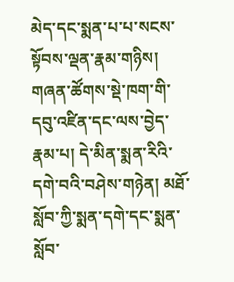མེད་དང་སྨན་པ་པ་སངས་སྟོབས་ལྡན་རྣམ་གཉིས། གཞན་ཚོགས་སྡེ་ཁག་གི་དབུ་འཛིན་དང་ལས་བྱེད་རྣམ་པ། དེ་མིན་སྨན་རིའི་དགེ་བའི་བཤེས་གཉེན། མཐོ་སློབ་ཀྱི་སྨན་དགེ་དང་སྨན་སློབ་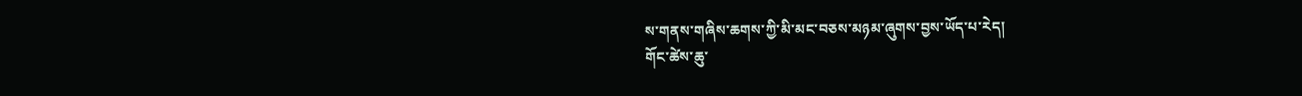ས་གནས་གཞིས་ཆགས་ཀྱི་མི་མང་བཅས་མཉམ་ཞུགས་བྱས་ཡོད་པ་རེད།
གོང་ཚེས་ཆུ་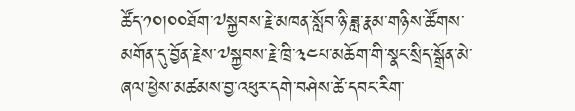ཚོད་༡༠།༠༠ཐོག་༧སྐྱབས་རྗེ་མཁན་སློབ་ཉི་ཟླ་རྣམ་གཉིས་ཚོགས་མགོན་དུ་བྱོན་རྗེས་༧སྐྱབས་རྗེ་ཁྲི་༣༤པ་མཆོག་གི་སྣང་སྲིད་སྒྲོན་མེ་ཞལ་ཕྱེས་མཚམས་བྱ་འཕུར་དགེ་བཤེས་ཚེ་དབང་རིག་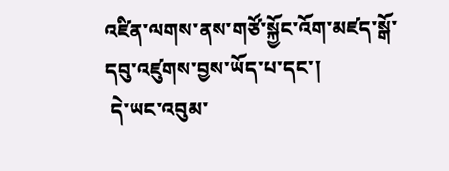འཛིན་ལགས་ནས་གཙོ་སྐྱོང་འོག་མཛད་སྒོ་དབུ་འཛུགས་བྱས་ཡོད་པ་དང་།
 དེ་ཡང་འབུམ་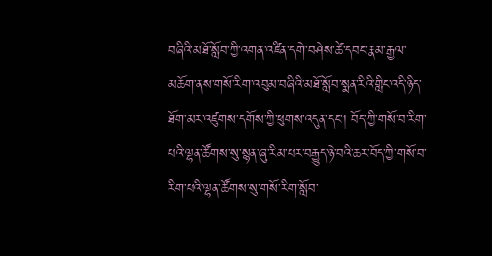བཞིའི་མཐོ་སློབ་ཀྱི་འགན་འཛིན་དགེ་བཤེས་ཚེ་དབང་རྣམ་རྒྱལ་མཆོག་ནས་གསོ་རིག་འབུམ་བཞིའི་མཐོ་སློབ་སྨན་རིའི་གླིང་འདི་ཉིད་ཐོག་མར་འཛུགས་དགོས་ཀྱི་ཕུགས་འདུན་དང་། བོད་ཀྱི་གསོ་བ་རིག་པའི་ལྷན་ཚོགས་སུ་སྙན་ཞུ་རིམ་པར་བརྒྱུད་ཉེ་བའི་ཆར་བོད་ཀྱི་གསོ་བ་རིག་པའི་ལྷན་ཚོགས་སུ་གསོ་རིག་སློབ་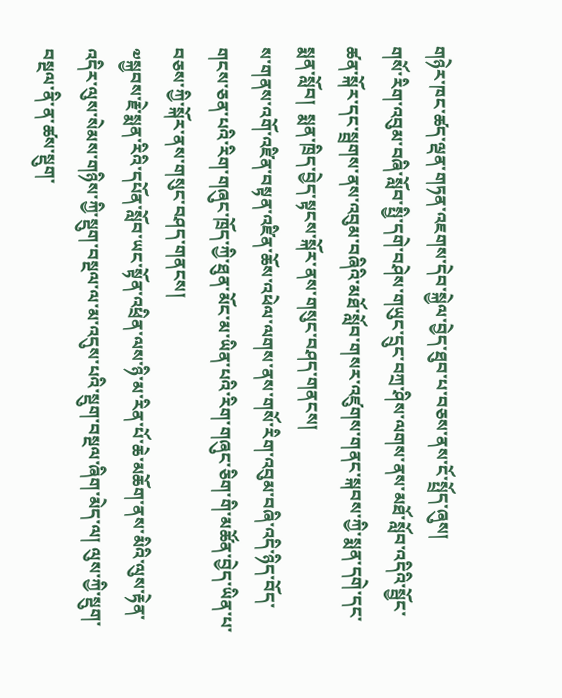གཉེར་ཁང་ཚད་ལྡན་གཏན་འཇགས་དེབ་སྐྱེལ་བྱེད་ཐུབ་པ་བཅས་ནས་ངོ་སྤྲོད་ཞུས།
གསོ་རིག་འབུམ་བཞི་སློབ་སྤྱི་དགེ་བཤེས་གཡུང་དྲུང་བཀྲ་ཤིས་ལགས་ནས་མཐོ་སློབ་འདིའི་སྦྱོང་ཚན་སྐོར་དང་སྦྲགས་ནས་འབུམ་བཞིའི་མཐོ་སློབ་གསར་འཛུགས་གནང་སྐབས་ཀྱི་སྨན་དགེ་དང་སྨན་སློབ།  སྨན་ཁྲིད་བྱེད་སྟངས་སྐོར་ནས་གསུང་བཤད་གནངས།
ས་གནས་འགོ་འཛིན་བསྟན་འཛིན་ཆོས་འཕེལ་ལགས་ནས་གསོ་རིག་འབུམ་བཞི་འདི་ཉིད་བོད་གངས་ཅན་པའི་རིག་གཞུང་ཁྲོད་ཀྱི་ཐུན་མོང་མ་ཡིན་པའི་རིག་གཞུང་ཅིག་གི་མཚོན་བྱེད་ཡིན་པ་བཅས་ཀྱི་སྐོར་ནས་གསུང་བཤད་གནངས།
༧སྐྱབས་རྗེ་སྨན་རིའི་དཔོན་སློབ་ཡང་སྟོན་འཕྲིན་ལས་ཉི་མ་རིན་པོ་ཆེ་མཆོག་ནས་མིའི་ལུས་རྟེན་འདིར་ལུས་སེམས་གཉིས་ཀྱི་སྡུག་བསྔལ་ལ་མ་འདུས་པའི་སྡུག་བསྔལ་ཞིག་མེད་ལ། ལུས་ཀྱི་སྡུག་བསྔལ་ནི་ན་ཚས་སྡུག་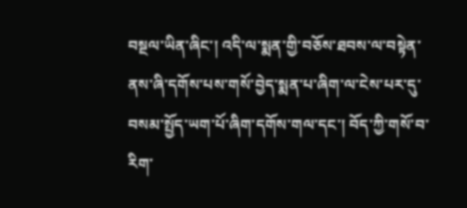བསྔལ་ཡིན་ཞིང་། འདི་ལ་སྨན་གྱི་བཅོས་ཐབས་ལ་བསྟེན་ནས་ཞི་དགོས་པས་གསོ་བྱེད་སྨན་པ་ཞིག་ལ་ངེས་པར་དུ་བསམ་སྤྱོད་ཡག་པོ་ཞིག་དགོས་གལ་དང་། བོད་ཀྱི་གསོ་བ་རིག་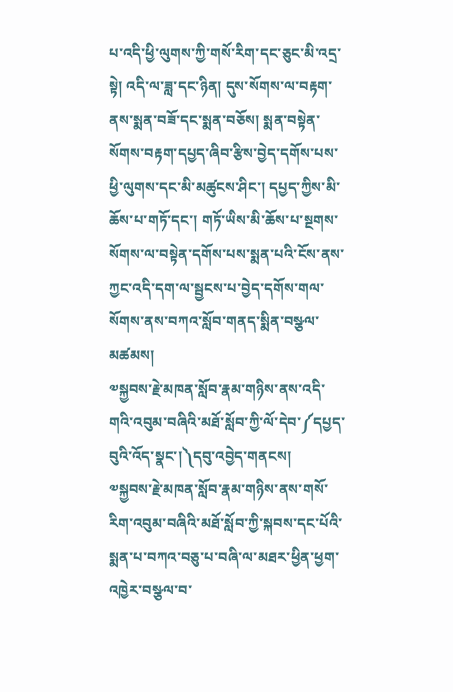པ་འདི་ཕྱི་ལུགས་ཀྱི་གསོ་རིག་དང་ཅུང་མི་འདྲ་སྟེ། འདི་ལ་ཟླ་དང་ཉིན། དུས་སོགས་ལ་བརྟག་ནས་སྨན་བཟོ་དང་སྨན་བཅོས། སྨན་བསྟེན་སོགས་བརྟག་དཔྱད་ཞིབ་རྩིས་བྱེད་དགོས་པས་ཕྱི་ལུགས་དང་མི་མཚུངས་ཤིང་། དཔྱད་ཀྱིས་མི་ཆོས་པ་གཏོ་དང་། གཏོ་ཡིས་མི་ཆོས་པ་སྔགས་སོགས་ལ་བསྟེན་དགོས་པས་སྨན་པའི་ངོས་ནས་ཀྱང་འདི་དག་ལ་སྦྱངས་པ་བྱེད་དགོས་གལ་སོགས་ནས་བཀའ་སློབ་གནད་སྨིན་བསྩལ་མཚམས།
༧སྐྱབས་རྗེ་མཁན་སློབ་རྣམ་གཉིས་ནས་འདི་གའི་འབུམ་བཞིའི་མཐོ་སློབ་ཀྱི་ལོ་དེབ་༼དཔྱད་བུའི་འོད་སྣང་།༽དབུ་འབྱེད་གནངས།
༧སྐྱབས་རྗེ་མཁན་སློབ་རྣམ་གཉིས་ནས་གསོ་རིག་འབུམ་བཞིའི་མཐོ་སློབ་ཀྱི་སྐབས་དང་པོའི་སྨན་པ་བཀའ་བཅུ་པ་བཞི་ལ་མཐར་ཕྱིན་ཕྱག་འཁྱེར་བསྩལ་བ་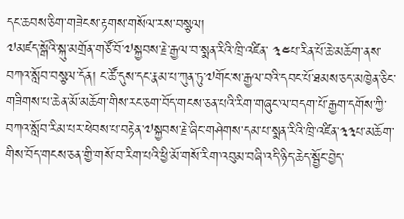དང་ཆབས་ཅིག་གཟེངས་རྟགས་གསོལ་རས་བསྩལ།
༧མཛད་སྒོའི་སྐུ་མགྲོན་གཙོ་བོ་༧སྐྱབས་རྗེ་རྒྱལ་བ་སྨན་རིའི་ཁྲི་འཛིན་ ༣༤པ་རིན་པོ་ཆེ་མཆོག་ནས་བཀའ་སློབ་བསྩལ་དོན། ང་ཚོ་དུས་དང་རྣམ་པ་ཀུན་ཏུ་༧གོང་ས་རྒྱལ་བའི་དབང་པོ་ཐམས་ཅད་མཁྱེན་ཅིང་གཟིགས་པ་ཆེན་མོ་མཆོག་གིས་རང་ཅག་བོད་གངས་ཅན་པའི་རིག་གཞུང་ལ་བདག་པོ་རྒྱག་དགོས་ཀྱི་བཀའ་སློབ་རིམ་པར་ཕེབས་པ་བརྟེན་༧སྐྱབས་རྗེ་ཞིང་གཤེགས་དམ་པ་སྨན་རིའི་ཁྲི་འཛིན་༣༣པ་མཆོག་གིས་བོད་གངས་ཅན་གྱི་གསོ་བ་རིག་པའི་ཕྱི་མོ་གསོ་རིག་འབུམ་བཞི་འདི་ཉིད་ཆེད་སྦྱོང་བྱེད་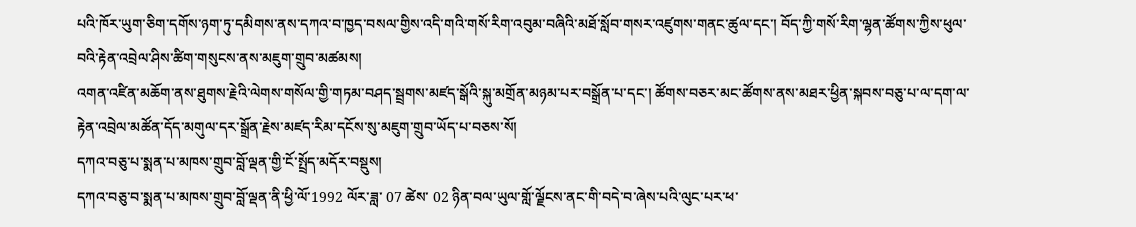པའི་ཁོར་ཡུག་ཅིག་དགོས་ཉག་ཏུ་དམིགས་ནས་དཀའ་བ་ཁྱད་བསལ་གྱིས་འདི་གའི་གསོ་རིག་འབུམ་བཞིའི་མཐོ་སློབ་གསར་འཛུགས་གནང་ཚུལ་དང་། བོད་ཀྱི་གསོ་རིག་ལྷན་ཚོགས་ཀྱིས་ཕུལ་བའི་རྟེན་འབྲེལ་ཤིས་ཚིག་གསུངས་ནས་མཇུག་གྲུབ་མཚམས།
འགན་འཛིན་མཆོག་ནས་ཐུགས་རྗེའི་ལེགས་གསོལ་གྱི་གཏམ་བཤད་སྦྲགས་མཛད་སྒོའི་སྐུ་མགྲོན་མཉམ་པར་བསྒྲོན་པ་དང་། ཚོགས་བཅར་མང་ཚོགས་ནས་མཐར་ཕྱིན་སྐབས་བཅུ་པ་ལ་དག་ལ་རྟེན་འབྲེལ་མཚོན་དོད་མགུལ་དར་སྒྲོན་རྗེས་མཛད་རིམ་དངོས་སུ་མཇུག་གྲུབ་ཡོད་པ་བཅས་སོ།
དཀའ་བཅུ་པ་སྨན་པ་མཁས་གྲུབ་བློ་ལྡན་གྱི་ངོ་སྤྲོད་མདོར་བསྡུས།
དཀའ་བཅུ་བ་སྨན་པ་མཁས་གྲུབ་བློ་ལྡན་ནི་ཕྱི་ལོ་1992 ལོར་ཟླ་ 07 ཚེས་ 02 ཉིན་བལ་ཡུལ་གློ་ལྗོངས་ནང་གི་བདེ་བ་ཞེས་པའི་ལུང་པར་ཕ་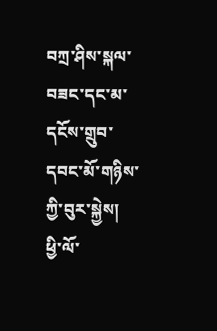བཀྲ་ཤིས་སྐལ་བཟང་དང་མ་དངོས་གྲུབ་དབང་མོ་གཉིས་ཀྱི་བུར་སྐྱེས།
ཕྱི་ལོ་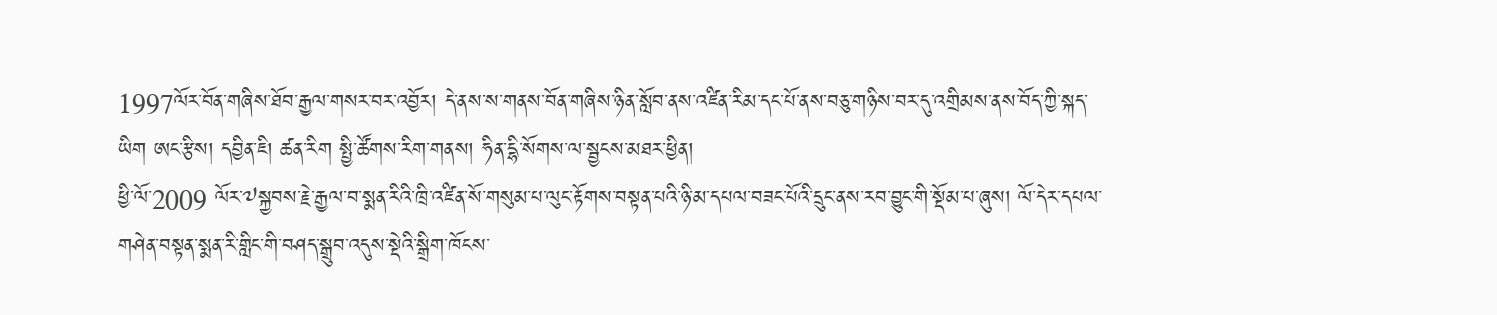1997ལོར་བོན་གཞིས་ཐོབ་རྒྱལ་གསར་བར་འབྱོར། དེ་ནས་ས་གནས་བོན་གཞིས་ཉིན་སློབ་ནས་འཛིན་རིམ་དང་པོ་ནས་བཅུ་གཉིས་བར་དུ་འགྲིམས་ནས་བོད་ཀྱི་སྐད་ཡིག ཨང་རྩིས། དབྱིན་ཇི། ཚན་རིག སྤྱི་ཚོགས་རིག་གནས། ཧིན་དྷི་སོགས་ལ་སྦྱངས་མཐར་ཕྱིན།
ཕྱི་ལོ་2009 ལོར་༧སྐྱབས་རྗེ་རྒྱལ་བ་སྨན་རིའི་ཁྲི་འཛིན་སོ་གསུམ་པ་ལུང་རྟོགས་བསྟན་པའི་ཉི་མ་དཔལ་བཟང་པོའི་དྲུང་ནས་རབ་བྱུང་གི་སྡོམ་པ་ཞུས། ལོ་དེར་དཔལ་གཤེན་བསྟན་སྨན་རི་གླིང་གི་བཤད་སྒྲུབ་འདུས་སྡེའི་སྒྲིག་ཁོངས་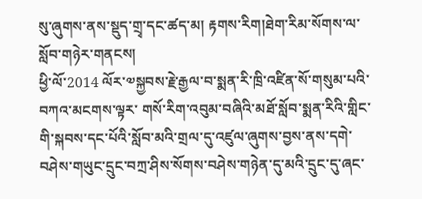སུ་ཞུགས་ནས་སྡུད་གྲྭ་དང་ཚད་མ། རྟགས་རིག།ཐེག་རིམ་སོགས་ལ་སློབ་གཉེར་གནངས།
ཕྱི་ལོ་2014 ལོར་༧སྐྱབས་རྗེ་རྒྱལ་བ་སྨན་རི་ཁྲི་འཛིན་སོ་གསུམ་པའི་བཀའ་མངགས་ལྟར་ གསོ་རིག་འབུམ་བཞིའི་མཐོ་སློབ་སྨན་རིའི་གླིང་གི་སྐབས་དང་པོའི་སློབ་མའི་གྲལ་དུ་འཛུལ་ཞུགས་བྱས་ནས་དགེ་བཤེས་གཡུང་དྲུང་བཀྲ་ཤིས་སོགས་བཤེས་གཉེན་དུ་མའི་དྲུང་དུ་ཞང་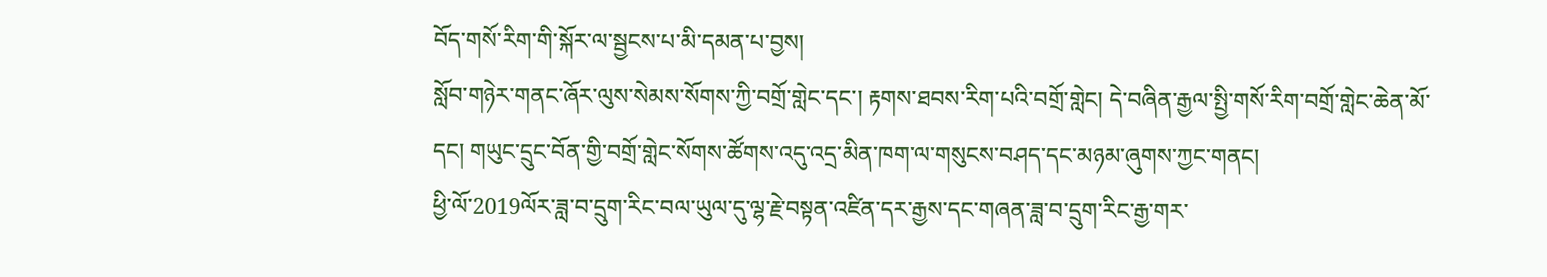བོད་གསོ་རིག་གི་སྐོར་ལ་སྦྱངས་པ་མི་དམན་པ་བྱས།
སློབ་གཉེར་གནང་ཞོར་ལུས་སེམས་སོགས་ཀྱི་བགྲོ་གླེང་དང་། རྟགས་ཐབས་རིག་པའི་བགྲོ་གླེང། དེ་བཞིན་རྒྱལ་སྤྱི་གསོ་རིག་བགྲོ་གླེང་ཆེན་མོ་དང། གཡུང་དྲུང་བོན་གྱི་བགྲོ་གླེང་སོགས་ཚོགས་འདུ་འདྲ་མིན་ཁག་ལ་གསུངས་བཤད་དང་མཉམ་ཞུགས་ཀྱང་གནང།
ཕྱི་ལོ་2019ལོར་ཟླ་བ་དྲུག་རིང་བལ་ཡུལ་དུ་ལྷ་རྗེ་བསྟན་འཛིན་དར་རྒྱས་དང་གཞན་ཟླ་བ་དྲུག་རིང་རྒྱ་གར་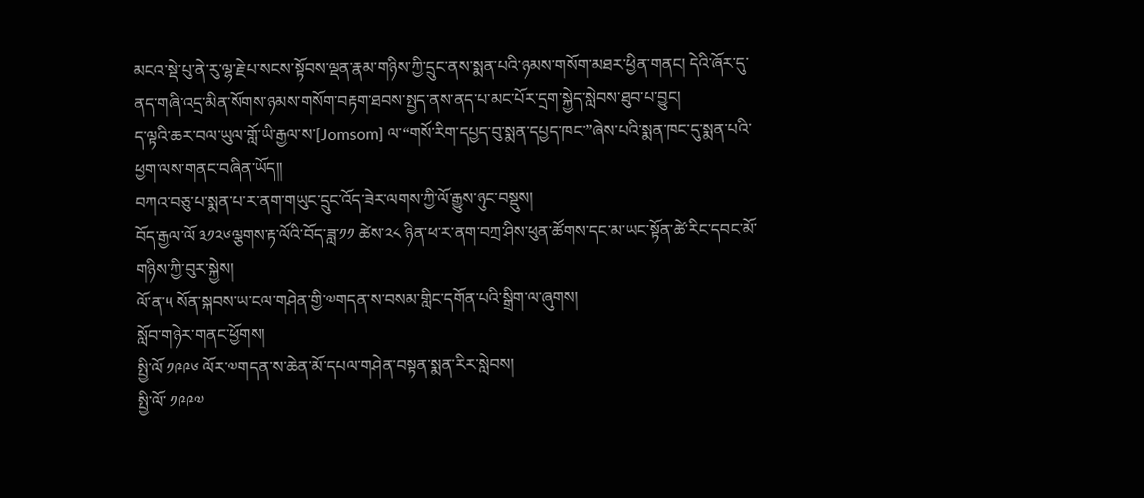མངའ་སྡེ་པུ་ནེ་རུ་ལྷ་རྗེ་པ་སངས་སྟོབས་ལྡན་རྣམ་གཉིས་ཀྱི་དྲུང་ནས་སྨན་པའི་ཉམས་གསོག་མཐར་ཕྱིན་གནང། དེའི་ཞོར་དུ་ནད་གཞི་འདྲ་མིན་སོགས་ཉམས་གསོག་བརྟག་ཐབས་སྤྱད་ནས་ནད་པ་མང་པོར་དྲག་སྐྱེད་སླེབས་ཐུབ་པ་བྱུང།
ད་ལྟའི་ཆར་བལ་ཡུལ་གློ་ཡི་རྒྱལ་ས་[Jomsom] ལ་“གསོ་རིག་དཔྱད་བུ་སྨན་དཔྱད་ཁང་”ཞེས་པའི་སྨན་ཁང་དུ་སྨན་པའི་ཕྱག་ལས་གནང་བཞིན་ཡོད།།
བཀའ་བཅུ་པ་སྨན་པ་ར་ནག་གཡུང་དྲུང་འོད་ཟེར་ལགས་ཀྱི་ལོ་རྒྱུས་ཉུང་བསྡུས།
བོད་རྒྱལ་ལོ ༣༡༢༦ལྕགས་རྟ་ལོའི་བོད་ཟླ་༡༡ ཚེས་༢༨ ཉིན་ཕ་ར་ནག་བཀྲ་ཤིས་ཕུན་ཚོགས་དང་མ་ཡང་སྟོན་ཚེ་རིང་དབང་མོ་གཉིས་ཀྱི་བུར་སྐྱེས།
ལོ་ན་༥ སོན་སྐབས་ཡ་ངལ་གཤེན་གྱི་༧གདན་ས་བསམ་གླིང་དགོན་པའི་སྒྲིག་ལ་ཞུགས།
སློབ་གཉེར་གནང་ཕྱོགས།
སྤྱི་ལོ ༡༩༩༦ ལོར་༧གདན་ས་ཆེན་མོ་དཔལ་གཤེན་བསྟན་སྨན་རིར་སླེབས།
སྤྱི་ལོ་ ༡༩༩༧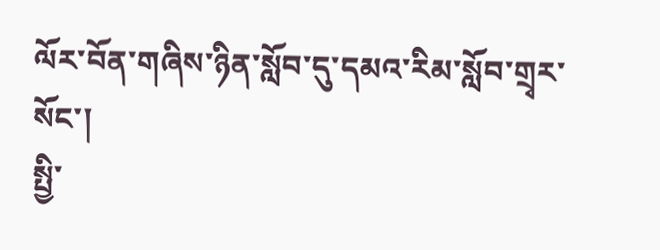ལོར་བོན་གཞིས་ཉིན་སློབ་དུ་དམའ་རིམ་སློབ་གྲྭར་སོང་།
སྤྱི་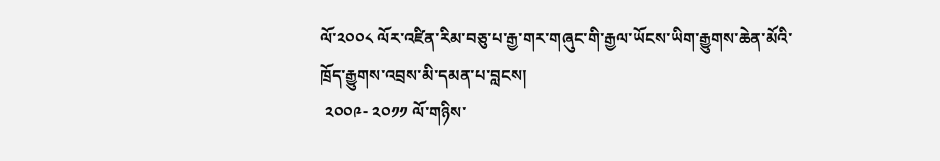ལོ་༢༠༠༨ ལོར་འཛིན་རིམ་བཅུ་པ་རྒྱ་གར་གཞུང་གི་རྒྱལ་ཡོངས་ཡིག་རྒྱུགས་ཆེན་མོའི་ཁྲོད་རྒྱུགས་འབྲས་མི་དམན་པ་བླངས།
 ༢༠༠༩- ༢༠༡༡ ལོ་གཉིས་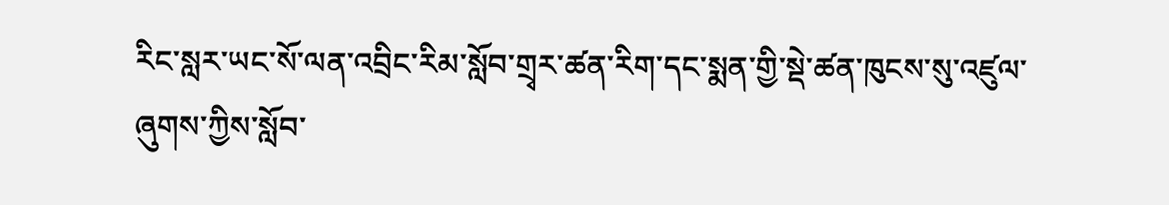རིང་སླར་ཡང་སོ་ལན་འབྲིང་རིམ་སློབ་གྲྭར་ཚན་རིག་དང་སྨན་གྱི་སྡེ་ཚན་ཁུངས་སུ་འཛུལ་ཞུགས་ཀྱིས་སློབ་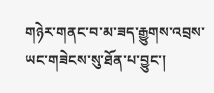གཉེར་གནང་བ་མ་ཟད་རྒྱུགས་འབྲས་ཡང་གཟེངས་སུ་ཐོན་པ་བྱུང་།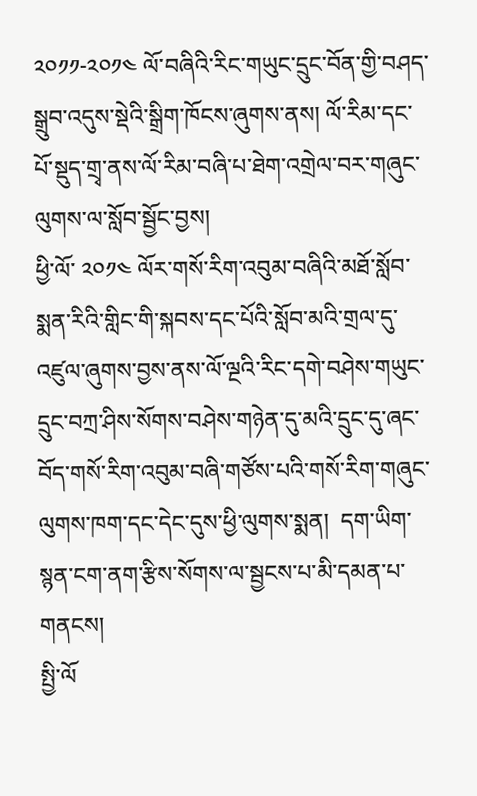༢༠༡༡-༢༠༡༤ ལོ་བཞིའི་རིང་གཡུང་དྲུང་བོན་གྱི་བཤད་སྒྲུབ་འདུས་སྡེའི་སྒྲིག་ཁོངས་ཞུགས་ནས། ལོ་རིམ་དང་པོ་སྡུད་གྲྭ་ནས་ལོ་རིམ་བཞི་པ་ཐེག་འགྲེལ་བར་གཞུང་ལུགས་ལ་སློབ་སྦྱོང་བྱས།
ཕྱི་ལོ་ ༢༠༡༤ ལོར་གསོ་རིག་འབུམ་བཞིའི་མཐོ་སློབ་སྨན་རིའི་གླིང་གི་སྐབས་དང་པོའི་སློབ་མའི་གྲལ་དུ་འཛུལ་ཞུགས་བྱས་ནས་ལོ་ལྔའི་རིང་དགེ་བཤེས་གཡུང་དྲུང་བཀྲ་ཤིས་སོགས་བཤེས་གཉེན་དུ་མའི་དྲུང་དུ་ཞང་བོད་གསོ་རིག་འབུམ་བཞི་གཙོས་པའི་གསོ་རིག་གཞུང་ལུགས་ཁག་དང་དེང་དུས་ཕྱི་ལུགས་སྨན།  དག་ཡིག་སྙན་ངག་ནག་རྩིས་སོགས་ལ་སྦྱངས་པ་མི་དམན་པ་གནངས།
སྤྱི་ལོ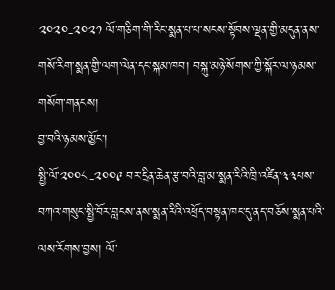༢༠༢༠-༢༠༢༡ ལོ་གཅིག་གི་རིང་སྨན་པ་པ་སངས་སྟོབས་ལྡན་གྱི་མདུན་ནས་གསོ་རིག་སྨན་གྱི་ལག་ལེན་དང་སྐམ་ཁབ། བསྐུ་མཉེ་སོགས་ཀྱི་སྐོར་ལ་ཉམས་གསོག་གནངས།
བྱ་བའི་ཉམས་མྱོང་།
སྤྱི་ལོ་༢༠༠༨-༢༠༠༩ བར་དྲིན་ཆེན་རྩ་བའི་བླ་མ་སྨན་རིའི་ཁྲི་འཛིན་༣༣པས་བཀའ་གསུང་སྤྱི་བོར་བླངས་ནས་སྨན་རིའི་འཕྲོད་བསྟན་ཁང་དུ་ནད་བཅོས་སྨན་པའི་ལས་རོགས་བྱས། ལོ་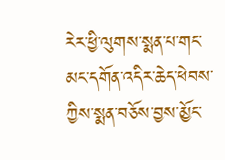རེར་ཕྱི་ལུགས་སྨན་པ་གང་མང་དགོན་འདིར་ཆེད་ཕེབས་ཀྱིས་སྨན་བཅོས་བྱས་མྱོང་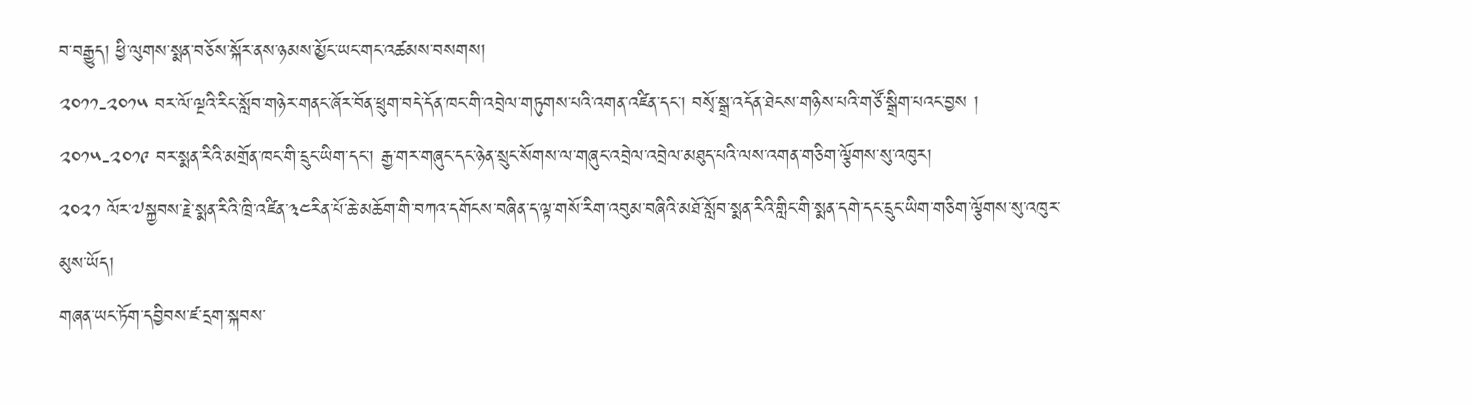བ་བརྒྱུད། ཕྱི་ལུགས་སྨན་བཅོས་སྐོར་ནས་ཉམས་མྱོང་ཡང་གང་འཚམས་བསགས།
༢༠༡༡-༢༠༡༥ བར་ལོ་ལྔའི་རིང་སློབ་གཉེར་གནང་ཞོར་བོན་ཕྲུག་བདེ་དོན་ཁང་གི་འབྲེལ་གཏུགས་པའི་འགན་འཛིན་དང་། བསྭོ་སྒྲ་འདོན་ཐེངས་གཉིས་པའི་གཙོ་སྒྲིག་པའང་བྱས །
༢༠༡༥-༢༠༡༩ བར་སྨན་རིའི་མགྲོན་ཁང་གི་དྲུང་ཡིག་དང་། རྒྱ་གར་གཞུང་དང་ཉེན་སྲུང་སོགས་ལ་གཞུང་འབྲེལ་འབྲེལ་མཐུད་པའི་ལས་འགན་གཅིག་ལྕོགས་སུ་འཁུར།
༢༠༢༡ ལོར་༧སྐྱབས་རྗེ་སྨན་རིའི་ཁྲི་འཛིན་༣༤རིན་པོ་ཆེ་མཆོག་གི་བཀའ་དགོངས་བཞིན་ད་ལྟ་གསོ་རིག་འབུམ་བཞིའི་མཐོ་སློབ་སྨན་རིའི་གླིང་གི་སྨན་དགེ་དང་དྲུང་ཡིག་གཅིག་ལྕོགས་སུ་འཁུར་མུས་ཡོད།
གཞན་ཡང་ཏོག་དབྱིབས་ཛ་དྲག་སྐབས་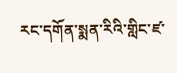རང་དགོན་སྨན་རིའི་གླིང་ཛ་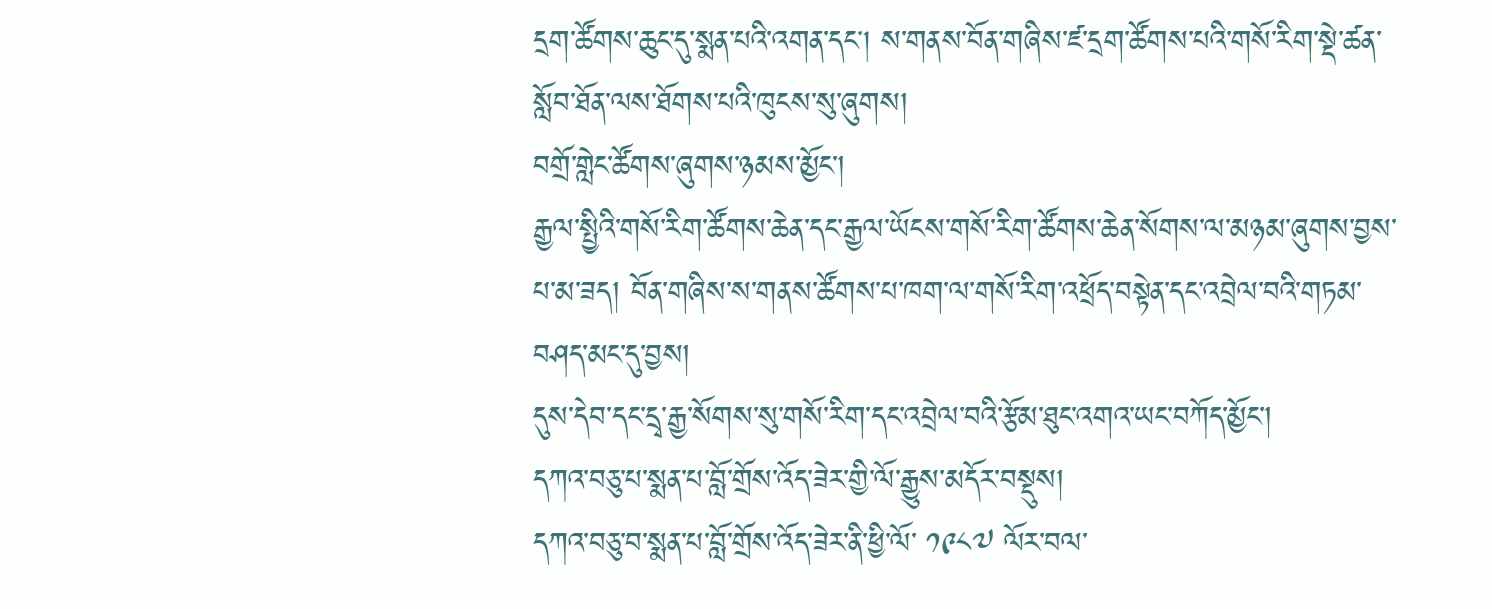དྲག་ཚོགས་ཆུང་དུ་སྨན་པའི་འགན་དང། ས་གནས་བོན་གཞིས་ཛ་དྲག་ཚོགས་པའི་གསོ་རིག་སྡེ་ཚན་སློབ་ཐོན་ལས་ཐོགས་པའི་ཁུངས་སུ་ཞུགས།
བགྲོ་གླེང་ཚོགས་ཞུགས་ཉམས་མྱོང་།
རྒྱལ་སྤྱིའི་གསོ་རིག་ཚོགས་ཆེན་དང་རྒྱལ་ཡོངས་གསོ་རིག་ཚོགས་ཆེན་སོགས་ལ་མཉམ་ཞུགས་བྱས་པ་མ་ཟད། བོན་གཞིས་ས་གནས་ཚོགས་པ་ཁག་ལ་གསོ་རིག་འཕྲོད་བསྟེན་དང་འབྲེལ་བའི་གཏམ་བཤད་མང་དུ་བྱས།
དུས་དེབ་དང་དྲྭ་རྒྱ་སོགས་སུ་གསོ་རིག་དང་འབྲེལ་བའི་རྩོམ་ཐུང་འགའ་ཡང་བཀོད་མྱོང་།
དཀའ་བཅུ་པ་སྨན་པ་བློ་གྲོས་འོད་ཟེར་གྱི་ལོ་རྒྱུས་མདོར་བསྡུས།
དཀའ་བཅུ་བ་སྨན་པ་བློ་གྲོས་འོད་ཟེར་ནི་ཕྱི་ལོ་ ༡༩༨༧ ལོར་བལ་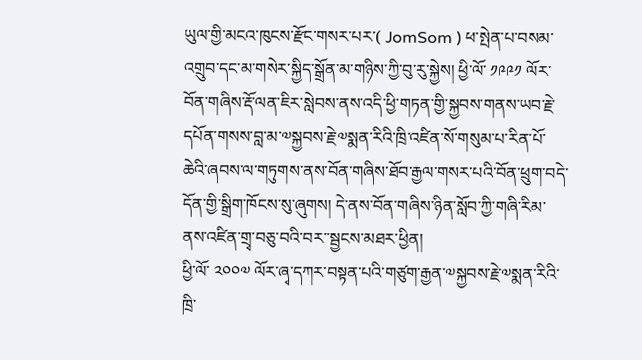ཡུལ་གྱི་མངའ་ཁུངས་རྫོང་གསར་པར་( JomSom ) ཕ་སྤེན་པ་བསམ་འགྲུབ་དང་མ་གསེར་སྐྱིད་སྒྲོན་མ་གཉིས་ཀྱི་བུ་རུ་སྐྱེས། ཕྱི་ལོ་ ༡༩༩༡ ལོར་བོན་གཞིས་རྡོ་ལན་ཇིར་སླེབས་ནས་འདི་ཕྱི་གཏན་གྱི་སྐྱབས་གནས་ཡབ་རྗེ་དཔོན་གསས་བླ་མ་༧སྐྱབས་རྗེ་༧སྨན་རིའི་ཁྲི་འཛིན་སོ་གསུམ་པ་རིན་པོ་ཆེའི་ཞབས་ལ་གཏུགས་ནས་བོན་གཞིས་ཐོབ་རྒྱལ་གསར་པའི་བོན་ཕྲུག་བདེ་དོན་གྱི་སྒྲིག་ཁོངས་སུ་ཞུགས། དེ་ནས་བོན་གཞིས་ཉིན་སློབ་ཀྱི་གཞི་རིམ་ནས་འཛིན་གྲྭ་བཅུ་བའི་བར་་སྦྱངས་མཐར་ཕྱིན།
ཕྱི་ལོ་ ༢༠༠༧ ལོར་ཞྭ་དཀར་བསྟན་པའི་གཙུག་རྒྱན་༧སྐྱབས་རྗེ་༧སྨན་རིའི་ཁྲི་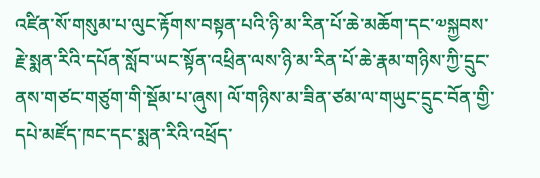འཛིན་སོ་གསུམ་པ་ལུང་རྟོགས་བསྟན་པའི་ཉི་མ་རིན་པོ་ཆེ་མཆོག་དང་༧སྐྱབས་རྗེ་སྨན་རིའི་དཔོན་སློབ་ཡང་སྟོན་འཕྲིན་ལས་ཉི་མ་རིན་པོ་ཆེ་རྣམ་གཉིས་ཀྱི་དྲུང་ནས་གཙང་གཙུག་གི་སྡོམ་པ་ཞུས། ལོ་གཉིས་མ་ཟིན་ཙམ་ལ་གཡུང་དྲུང་བོན་གྱི་དཔེ་མཛོད་ཁང་དང་སྨན་རིའི་འཕྲོད་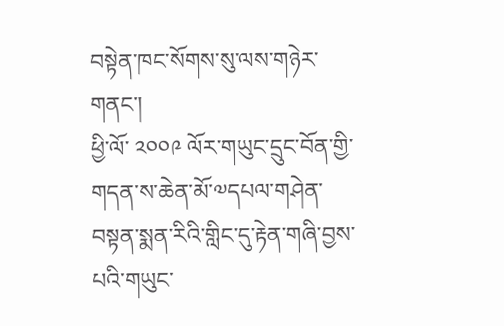བསྟེན་ཁང་སོགས་སུ་ལས་གཉེར་གནང་།
ཕྱི་ལོ་ ༢༠༠༩ ལོར་གཡུང་དྲུང་བོན་གྱི་གདན་ས་ཆེན་མོ་༧དཔལ་གཤེན་བསྟན་སྨན་རིའི་གླིང་དུ་རྟེན་གཞི་བྱས་པའི་གཡུང་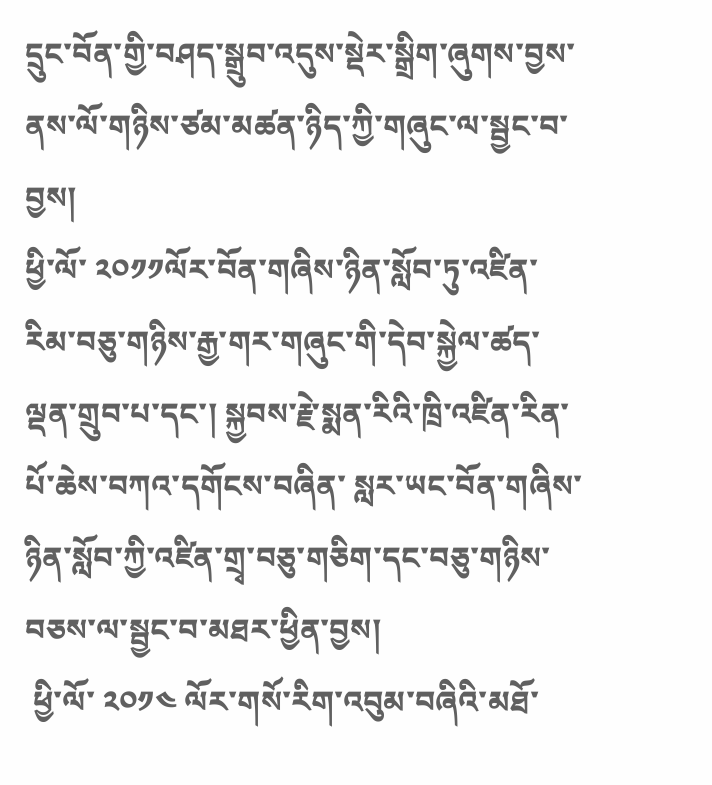དྲུང་བོན་གྱི་བཤད་སྒྲུབ་འདུས་སྡེར་སྒྲིག་ཞུགས་བྱས་ནས་ལོ་གཉིས་ཙམ་མཚན་ཉིད་ཀྱི་གཞུང་ལ་སྦྱང་བ་བྱས།
ཕྱི་ལོ་ ༢༠༡༡ལོར་བོན་གཞིས་ཉིན་སློབ་ཏུ་འཛིན་རིམ་བཅུ་གཉིས་རྒྱ་གར་གཞུང་གི་དེབ་སྐྱེལ་ཚད་ལྡན་གྲུབ་པ་དང་། སྐྱབས་རྗེ་སྨན་རིའི་ཁྲི་འཛིན་རིན་པོ་ཆེས་བཀའ་དགོངས་བཞིན་ སླར་ཡང་བོན་གཞིས་ཉིན་སློབ་ཀྱི་འཛིན་གྲྭ་བཅུ་གཅིག་དང་བཅུ་གཉིས་བཅས་ལ་སྦྱང་བ་མཐར་ཕྱིན་བྱས།
 ཕྱི་ལོ་ ༢༠༡༤ ལོར་གསོ་རིག་འབུམ་བཞིའི་མཐོ་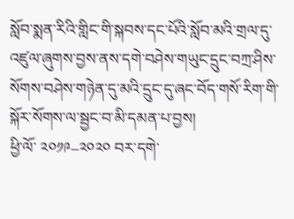སློབ་སྨན་རིའི་གླིང་གི་སྐབས་དང་པོའི་སློབ་མའི་གྲལ་དུ་འཛུལ་ཞུགས་བྱས་ནས་དགེ་བཤེས་གཡུང་དྲུང་བཀྲ་ཤིས་སོགས་བཤེས་གཉེན་དུ་མའི་དྲུང་དུ་ཞང་བོད་གསོ་རིག་གི་སྐོར་སོགས་ལ་སྦྱང་བ་མི་དམན་པ་བྱས།
ཕྱི་ལོ་ ༢༠༡༩–༢༠༢༠ བར་དགེ་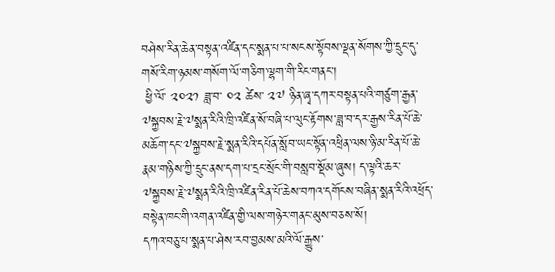བཤེས་རིན་ཆེན་བསྟན་འཛིན་དང་སྨན་པ་པ་སངས་སྟོབས་ལྡན་སོགས་ཀྱི་དྲུང་དུ་གསོ་རིག་ཉམས་གསོག་ལོ་གཅིག་ལྷག་གི་རིང་གནང་།
 ཕྱི་ལོ་ ༢༠༢༡ ཟླ་བ་ ༠༢ ཚེས་ ༢༧ ཉིན་ཞྭ་དཀར་བསྟན་པའི་གཙུག་རྒྱན་༧སྐྱབས་རྗེ་༧སྨན་རིའི་ཁྲི་འཛིན་སོ་བཞི་པ་ལུང་རྟོགས་ཟླ་བ་དར་རྒྱས་རིན་པོ་ཆེ་མཆོག་དང་༧སྐྱབས་རྗེ་སྨན་རིའི་དཔོན་སློབ་ཡང་སྟོན་འཕྲིན་ལས་ཉི་མ་རིན་པོ་ཆེ་རྣམ་གཉིས་ཀྱི་དྲུང་ནས་དག་པ་དྲང་སྲོང་གི་བསླབ་སྡོམ་ཞུས། ད་ལྟའི་ཆར་༧སྐྱབས་རྗེ་༧སྨན་རིའི་ཁྲི་འཛིན་རིན་པོ་ཆེས་བཀའ་དགོངས་བཞིན་སྨན་རིའི་འཕྲོད་བསྟེན་ཁང་གི་འགན་འཛིན་གྱི་ལས་གཉེར་གནང་མུས་བཅས་སོ།
དཀའ་བཅུ་པ་སྨན་པ་ཤེས་རབ་བྱམས་མའི་ལོ་རྒྱུས་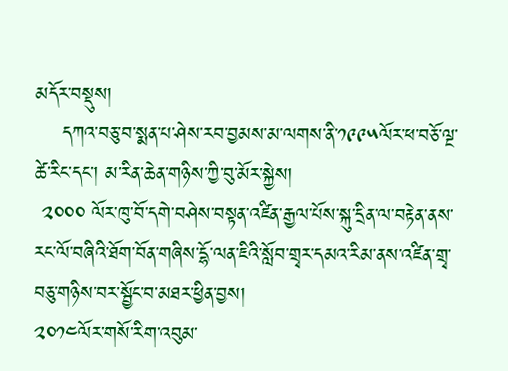མདོར་བསྡུས།
    དཀའ་བཅུ་བ་སྨན་པ་ཤེས་རབ་བྱམས་མ་ལགས་ནི་༡༩༩༥ལོར་ཕ་བཅོ་ལྔ་ཚེ་རིང་དང་། མ་རིན་ཆེན་གཉིས་ཀྱི་བུ་མོར་སྐྱེས།
 ༢༠༠༠ ལོར་ཁུ་བོ་དགེ་བཤེས་བསྟན་འཛིན་རྒྱལ་པོས་སྐུ་དྲིན་ལ་བརྟེན་ནས་རང་ལོ་བཞིའི་ཐོག་བོན་གཞིས་དྷོ་ལན་ཇིའི་སློབ་གྲྭར་དམའ་རིམ་ནས་འཛིན་གྲྭ་བཅུ་གཉིས་བར་སྦྱོང་བ་མཐར་ཕྱིན་བྱས།
༢༠༡༤ལོར་གསོ་རིག་འབུམ་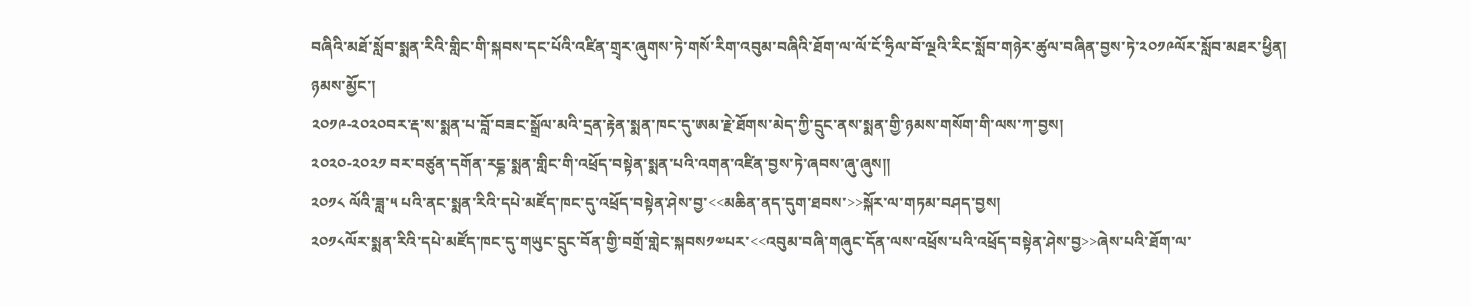བཞིའི་མཐོ་སློབ་སྨན་རིའི་གླིང་གི་སྐབས་དང་པོའི་འཛིན་གྲྭར་ཞུགས་ཏེ་གསོ་རིག་འབུམ་བཞིའི་ཐོག་ལ་ལོ་ངོ་ཧྲིལ་བོ་ལྔའི་རིང་སློབ་གཉེར་ཚུལ་བཞིན་བྱས་ཏེ་༢༠༡༩ལོར་སློབ་མཐར་ཕྱིན།
ཉམས་མྱོང་།
༢༠༡༩-༢༠༢༠བར་རྡ་ས་སྨན་པ་བློ་བཟང་སྒྲོལ་མའི་དྲན་རྟེན་སྨན་ཁང་དུ་ཨམ་རྗེ་ཐོགས་མེད་ཀྱི་དྲུང་ནས་སྨན་གྱི་ཉམས་གསོག་གི་ལས་ཀ་བྱས།
༢༠༢༠-༢༠༢༡ བར་བཙུན་དགོན་རདྞ་སྨན་གླིང་གི་འཕྲོད་བསྟེན་སྨན་པའི་འགན་འཛིན་བྱས་ཏེ་ཞབས་ཞུ་ཞུས།།
༢༠༡༨ ལོའི་ཟླ་༥ པའི་ནང་སྨན་རིའི་དཔེ་མཛོད་ཁང་དུ་འཕྲོད་བསྟེན་ཤེས་བྱ་<<མཆིན་ནད་དུག་ཐབས་>>སྐོར་ལ་གཏམ་བཤད་བྱས།
༢༠༡༨ལོར་སྨན་རིའི་དཔེ་མཛོད་ཁང་དུ་གཡུང་དྲུང་བོན་གྱི་བགྲོ་གླེང་སྐབས༡༧པར་<<འབུམ་བཞི་གཞུང་དོན་ལས་འཕྲོས་པའི་འཕྲོད་བསྟེན་ཤེས་བྱ>>ཞེས་པའི་ཐོག་ལ་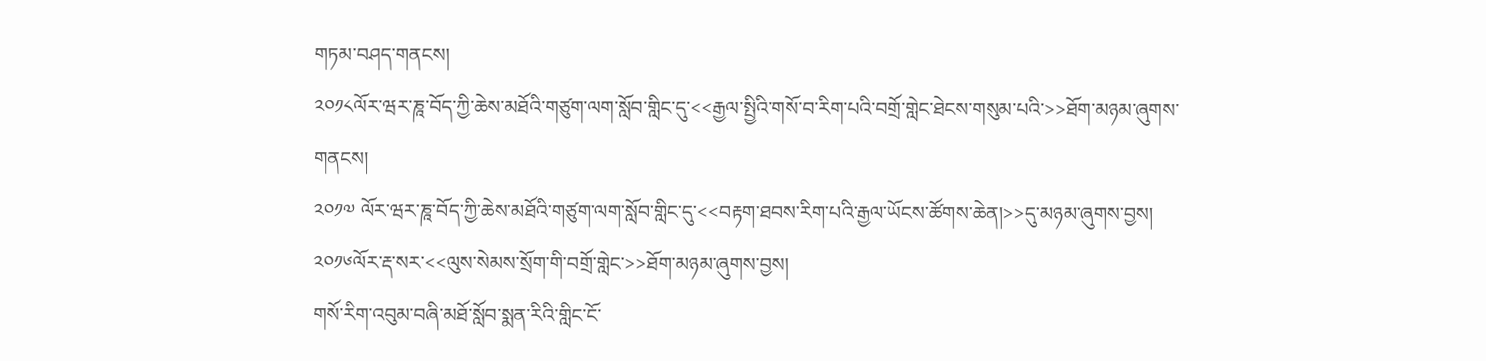གཏམ་བཤད་གནངས།
༢༠༡༨ལོར་ཝར་ཎཱ་བོད་ཀྱི་ཆེས་མཐོའི་གཙུག་ལག་སློབ་གླིང་དུ་<<རྒྱལ་སྤྱིའི་གསོ་བ་རིག་པའི་བགྲོ་གླེང་ཐེངས་གསུམ་པའི་>>ཐོག་མཉམ་ཞུགས་གནངས།
༢༠༡༧ ལོར་ཝར་ཎཱ་བོད་ཀྱི་ཆེས་མཐོའི་གཙུག་ལག་སློབ་གླིང་དུ་<<བརྟག་ཐབས་རིག་པའི་རྒྱལ་ཡོངས་ཚོགས་ཆེན།>>དུ་མཉམ་ཞུགས་བྱས།
༢༠༡༦ལོར་རྡ་སར་<<ལུས་སེམས་སྲོག་གི་བགྲོ་གླེང་>>ཐོག་མཉམ་ཞུགས་བྱས།
གསོ་རིག་འབུམ་བཞི་མཐོ་སློབ་སྨན་རིའི་གླིང་ངོ་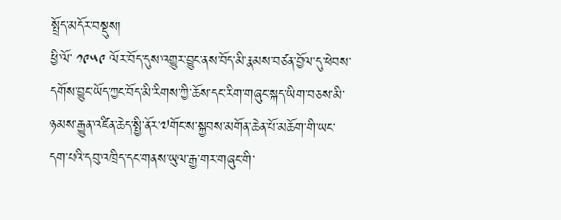སྤྲོད་མདོར་བསྡུས།
ཕྱི་ལོ་ ༡༩༥༩ ལོར་བོད་དུས་འགྱུར་བྱུང་ནས་བོད་མི་རྣམས་བཙན་བྱོལ་དུ་ཕེབས་དགོས་བྱུང་ཡོད་ཀྱང་བོད་མི་རིགས་ཀྱི་ཆོས་དང་རིག་གཞུང་སྐད་ཡིག་བཅས་མི་ཉམས་རྒྱུན་འཛིན་ཆེད་སྤྱི་ནོར་༧གོང་ས་སྐྱབས་མགོན་ཆེན་པོ་མཆོག་གི་ཡང་དག་པའི་དབུ་འཁྲིད་དང་གནས་ཡུལ་རྒྱ་གར་གཞུང་གི་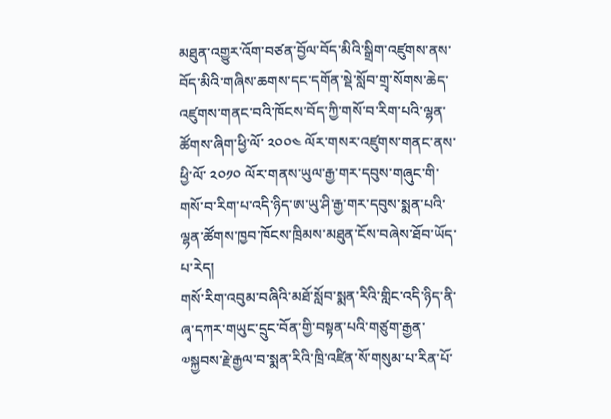མཐུན་འགྱུར་འོག་བཙན་བྱོལ་བོད་མིའི་སྒྲིག་འཛུགས་ནས་བོད་མིའི་གཞིས་ཆགས་དང་དགོན་སྡེ་སློབ་གྲྭ་སོགས་ཆེད་འཛུགས་གནང་བའི་ཁོངས་བོད་ཀྱི་གསོ་བ་རིག་པའི་ལྷན་ཚོགས་ཞིག་ཕྱི་ལོ་ ༢༠༠༤ ལོར་གསར་འཛུགས་གནང་ནས་ཕྱི་ལོ་ ༢༠༡༠ ལོར་གནས་ཡུལ་རྒྱ་གར་དབུས་གཞུང་གི་གསོ་བ་རིག་པ་འདི་ཉིད་ཨ་ཡུ་ཤི་རྒྱ་གར་དབུས་སྨན་པའི་ལྷན་ཚོགས་ཁྱབ་ཁོངས་ཁྲིམས་མཐུན་ངོས་བཞེས་ཐོབ་ཡོད་པ་རེད།
གསོ་རིག་འབུམ་བཞིའི་མཐོ་སློབ་སྨན་རིའི་གླིང་འདི་ཉིད་ནི་ཞྭ་དཀར་གཡུང་དྲུང་བོན་གྱི་བསྟན་པའི་གཙུག་རྒྱན་ ༧སྐྱབས་རྗེ་རྒྱལ་བ་སྨན་རིའི་ཁྲི་འཛིན་སོ་གསུམ་པ་རིན་པོ་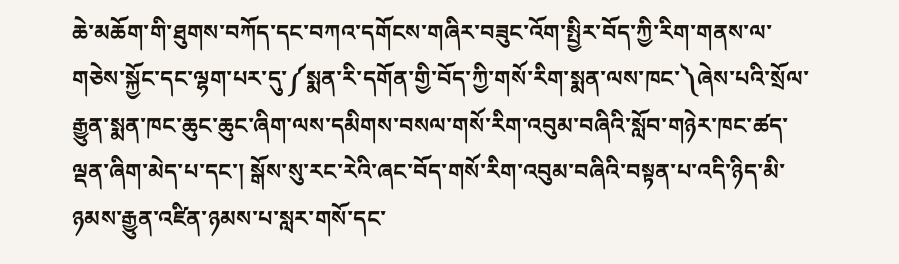ཆེ་མཆོག་གི་ཐུགས་བཀོད་དང་བཀའ་དགོངས་གཞིར་བཟུང་འོག་སྤྱིར་བོད་ཀྱི་རིག་གནས་ལ་གཅེས་སྐྱོང་དང་ལྷག་པར་དུ་༼སྨན་རི་དགོན་གྱི་བོད་ཀྱི་གསོ་རིག་སྨན་ལས་ཁང་༽ཞེས་པའི་སྲོལ་རྒྱུན་སྨན་ཁང་ཆུང་ཆུང་ཞིག་ལས་དམིགས་བསལ་གསོ་རིག་འབུམ་བཞིའི་སློབ་གཉེར་ཁང་ཚད་ལྡན་ཞིག་མེད་པ་དང་། སྒོས་སུ་རང་རེའི་ཞང་བོད་གསོ་རིག་འབུམ་བཞིའི་བསྟན་པ་འདི་ཉིད་མི་ཉམས་རྒྱུན་འཛིན་ཉམས་པ་སླར་གསོ་དང་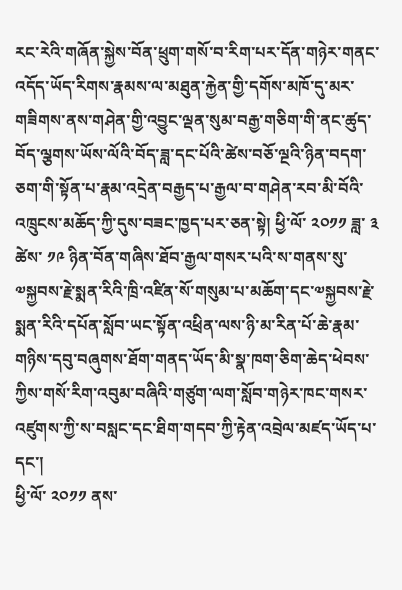རང་རེའི་གཞོན་སྐྱེས་བོན་ཕྲུག་གསོ་བ་རིག་པར་དོན་གཉེར་གནང་འདོད་ཡོད་རིགས་རྣམས་ལ་མཐུན་རྐྱེན་གྱི་དགོས་མཁོ་དུ་མར་གཟིགས་ནས་གཤེན་གྱི་འབྱུང་ལྡན་སུམ་བརྒྱ་གཅིག་གི་ནང་ཚུད་བོད་ལྕགས་ཡོས་ལོའི་བོད་ཟླ་དང་པོའི་ཚེས་བཅོ་ལྔའི་ཉིན་བདག་ཅག་གི་སྟོན་པ་རྣམ་འདྲེན་བརྒྱད་པ་རྒྱལ་བ་གཤེན་རབ་མི་བོའི་འཁྲུངས་མཆོད་ཀྱི་དུས་བཟང་ཁྱད་པར་ཅན་སྟེ། ཕྱི་ལོ་ ༢༠༡༡ ཟླ་ ༣ ཚེས་ ༡༩ ཉིན་བོན་གཞིས་ཐོབ་རྒྱལ་གསར་པའི་ས་གནས་སུ་༧སྐྱབས་རྗེ་སྨན་རིའི་ཁྲི་འཛིན་སོ་གསུམ་པ་མཆོག་དང་༧སྐྱབས་རྗེ་སྨན་རིའི་དཔོན་སློབ་ཡང་སྟོན་འཕྲིན་ལས་ཉི་མ་རིན་པོ་ཆེ་རྣམ་གཉིས་དབུ་བཞུགས་ཐོག་གནད་ཡོད་མི་སྣ་ཁག་ཅིག་ཆེད་ཕེབས་ཀྱིས་གསོ་རིག་འབུམ་བཞིའི་གཙུག་ལག་སློབ་གཉེར་ཁང་གསར་འཛུགས་ཀྱི་ས་བསླང་དང་ཐིག་གདབ་ཀྱི་རྟེན་འབྲེལ་མཛད་ཡོད་པ་དང་།
ཕྱི་ལོ་ ༢༠༡༡ ནས་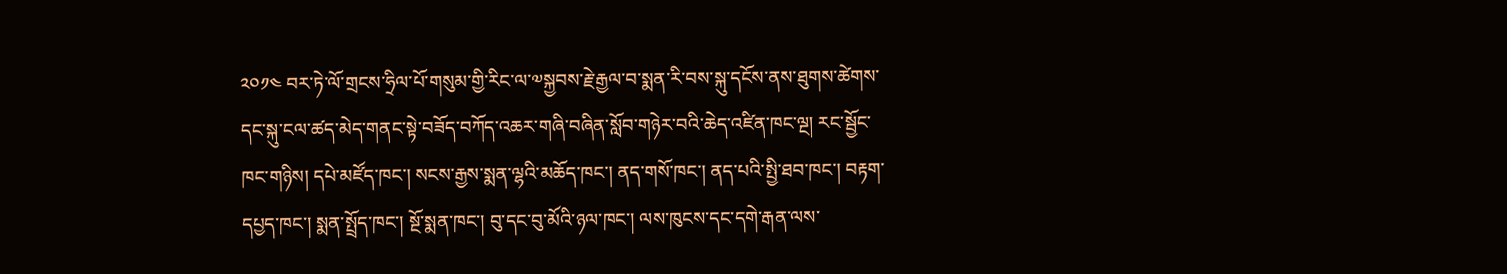༢༠༡༤ བར་ཏེ་ལོ་གྲངས་ཧྲིལ་པོ་གསུམ་གྱི་རིང་ལ་༧སྐྱབས་རྗེ་རྒྱལ་བ་སྨན་རི་བས་སྐུ་དངོས་ནས་ཐུགས་ཚེགས་དང་སྐུ་ངལ་ཚད་མེད་གནང་སྟེ་བཟོད་བཀོད་འཆར་གཞི་བཞིན་སློབ་གཉེར་བའི་ཆེད་འཛིན་ཁང་ལྔ། རང་སྦྱོང་ཁང་གཉིས། དཔེ་མཛོད་ཁང་། སངས་རྒྱས་སྨན་ལྷའི་མཆོད་ཁང་། ནད་གསོ་ཁང་། ནད་པའི་སྤྱི་ཐབ་ཁང་། བརྟག་དཔྱད་ཁང་། སྨན་སྤྲོད་ཁང་། སྔོ་སྨན་ཁང་། བུ་དང་བུ་མོའི་ཉལ་ཁང་། ལས་ཁུངས་དང་དགེ་རྒན་ལས་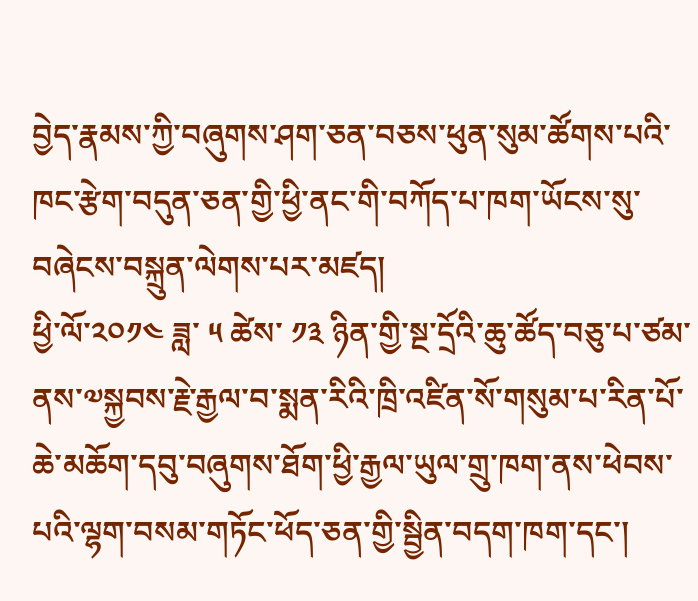བྱེད་རྣམས་ཀྱི་བཞུགས་ཤག་ཅན་བཅས་ཕུན་སུམ་ཚོགས་པའི་ཁང་རྩེག་བདུན་ཅན་གྱི་ཕྱི་ནང་གི་བཀོད་པ་ཁག་ཡོངས་སུ་བཞེངས་བསྐྲུན་ལེགས་པར་མཛད།
ཕྱི་ལོ་༢༠༡༤ ཟླ་ ༥ ཚེས་ ༡༣ ཉིན་གྱི་སྔ་དྲོའི་ཆུ་ཚོད་བཅུ་པ་ཙམ་ནས་༧སྐྱབས་རྗེ་རྒྱལ་བ་སྨན་རིའི་ཁྲི་འཛིན་སོ་གསུམ་པ་རིན་པོ་ཆེ་མཆོག་དབུ་བཞུགས་ཐོག་ཕྱི་རྒྱལ་ཡུལ་གྲུ་ཁག་ནས་ཕེབས་པའི་ལྷག་བསམ་གཏོང་ཕོད་ཅན་གྱི་སྦྱིན་བདག་ཁག་དང་།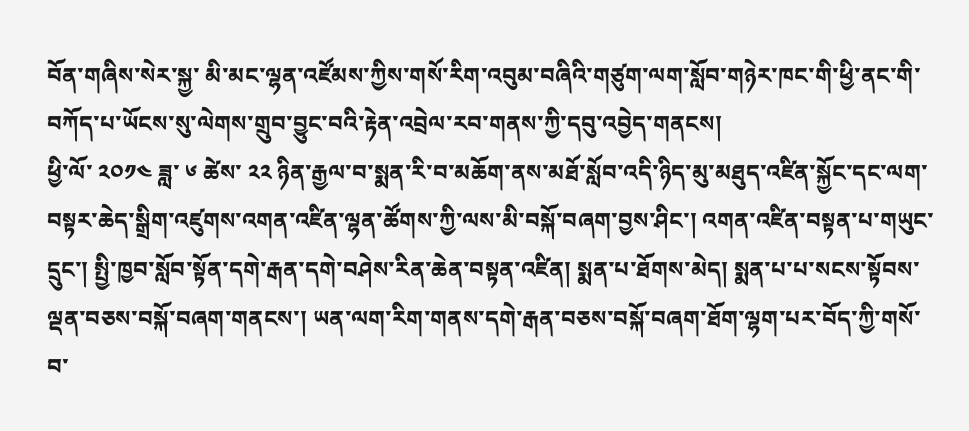བོན་གཞིས་སེར་སྐྱ་ མི་མང་ལྷན་འཛོམས་ཀྱིས་གསོ་རིག་འབུམ་བཞིའི་གཙུག་ལག་སློབ་གཉེར་ཁང་གི་ཕྱི་ནང་གི་བཀོད་པ་ཡོངས་སུ་ལེགས་གྲུབ་བྱུང་བའི་རྟེན་འབྲེལ་རབ་གནས་ཀྱི་དབུ་འབྱེད་གནངས།
ཕྱི་ལོ་ ༢༠༡༤ ཟླ་ ༦ ཚེས་ ༢༢ ཉིན་རྒྱལ་བ་སྨན་རི་བ་མཆོག་ནས་མཐོ་སློབ་འདི་ཉིད་མུ་མཐུད་འཛིན་སྐྱོང་དང་ལག་བསྟར་ཆེད་སྒྲིག་འཛུགས་འགན་འཛིན་ལྷན་ཚོགས་ཀྱི་ལས་མི་བསྐོ་བཞག་བྱས་ཤིང་། འགན་འཛིན་བསྟན་པ་གཡུང་དྲུང་། སྤྱི་ཁྱབ་སློབ་སྟོན་དགེ་རྒན་དགེ་བཤེས་རིན་ཆེན་བསྟན་འཛིན། སྨན་པ་ཐོགས་མེད། སྨན་པ་པ་སངས་སྟོབས་ལྡན་བཅས་བསྐོ་བཞག་གནངས་། ཡན་ལག་རིག་གནས་དགེ་རྒན་བཅས་བསྐོ་བཞག་ཐོག་ལྷག་པར་བོད་ཀྱི་གསོ་བ་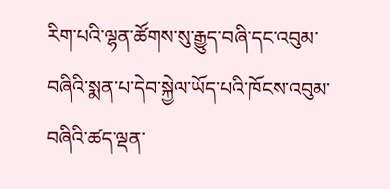རིག་པའི་ལྷན་ཚོགས་སུ་རྒྱུད་བཞི་དང་འབུམ་བཞིའི་སྨན་པ་དེབ་སྐྱེལ་ཡོད་པའི་ཁོངས་འབུམ་བཞིའི་ཚད་ལྡན་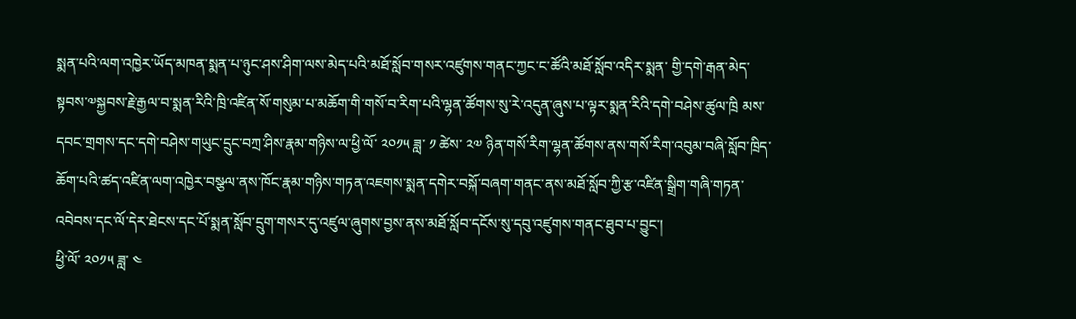སྨན་པའི་ལག་འཁྱེར་ཡོད་མཁན་སྨན་པ་ཉུང་ཤས་ཤིག་ལས་མེད་པའི་མཐོ་སློབ་གསར་འཛུགས་གནང་ཀྱང་ང་ཚོའི་མཐོ་སློབ་འདིར་སྨན་ གྱི་དགེ་རྒན་མེད་སྟབས་༧སྐྱབས་རྗེ་རྒྱལ་བ་སྨན་རིའི་ཁྲི་འཛིན་སོ་གསུམ་པ་མཆོག་གི་གསོ་བ་རིག་པའི་ལྷན་ཚོགས་སུ་རེ་འདུན་ཞུས་པ་ལྟར་སྨན་རིའི་དགེ་བཤེས་ཚུལ་ཁྲི མས་དབང་གྲགས་དང་དགེ་བཤེས་གཡུང་དྲུང་བཀྲ་ཤིས་རྣམ་གཉིས་ལ་ཕྱི་ལོ་ ༢༠༡༥ ཟླ་ ༡ ཚེས་ ༢༧ ཉིན་གསོ་རིག་ལྷན་ཚོགས་ནས་གསོ་རིག་འབུམ་བཞི་སློབ་ཁྲིད་ཆོག་པའི་ཚད་འཛིན་ལག་འཁྱེར་བསྩལ་ནས་ཁོང་རྣམ་གཉིས་གཏན་འཇགས་སྨན་དགེར་བསྐོ་བཞག་གནང་ནས་མཐོ་སློབ་ཀྱི་རྩ་འཛིན་སྒྲིག་གཞི་གཏན་འབེབས་དང་ལོ་དེར་ཐེངས་དང་པོ་སྨན་སློབ་དྲུག་གསར་དུ་འཛུལ་ཞུགས་བྱས་ནས་མཐོ་སློབ་དངོས་སུ་དབུ་འཛུགས་གནང་ཐུབ་པ་བྱུང་།
ཕྱི་ལོ་ ༢༠༡༥ ཟླ་ ༤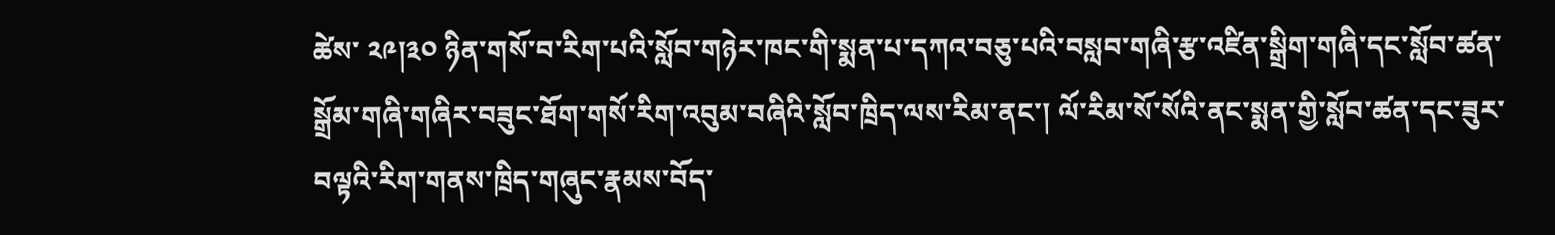ཚེས་ ༢༩།༣༠ ཉིན་གསོ་བ་རིག་པའི་སློབ་གཉེར་ཁང་གི་སྨན་པ་དཀའ་བཅུ་པའི་བསླབ་གཞི་རྩ་འཛིན་སྒྲིག་གཞི་དང་སློབ་ཚན་སྒྲོམ་གཞི་གཞིར་བཟུང་ཐོག་གསོ་རིག་འབུམ་བཞིའི་སློབ་ཁྲིད་ལས་རིམ་ནང་། ལོ་རིམ་སོ་སོའི་ནང་སྨན་གྱི་སློབ་ཚན་དང་ཟུར་བལྟའི་རིག་གནས་ཁྲིད་གཞུང་རྣམས་བོད་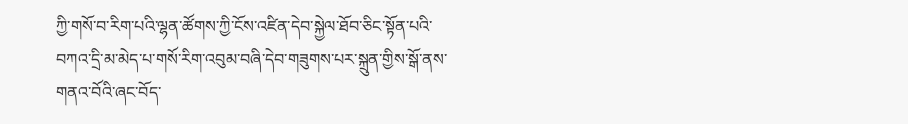ཀྱི་གསོ་བ་རིག་པའི་ལྷན་ཚོགས་ཀྱི་ངོས་འཛིན་དེབ་སྐྱེལ་ཐོབ་ཅིང་སྟོན་པའི་བཀའ་དྲི་མ་མེད་པ་གསོ་རིག་འབུམ་བཞི་དེབ་གཟུགས་པར་སྐྲུན་གྱིས་སྒོ་ནས་གནའ་བོའི་ཞང་བོད་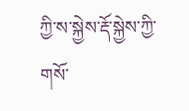ཀྱི་ས་སྐྱེས་རྡོ་སྐྱེས་ཀྱི་གསོ་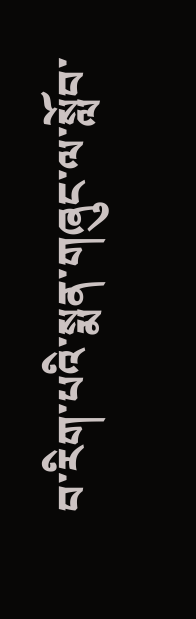བ་རིག་པའི་སྨན་གཞུང་ལ་སློབ་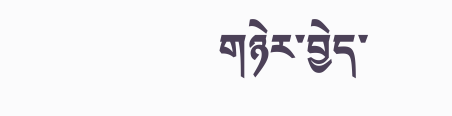གཉེར་བྱེད་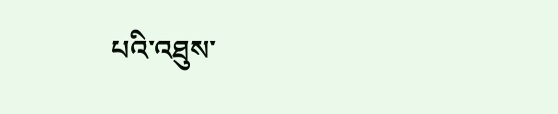པའི་འཐུས་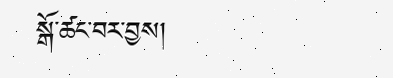སྒོ་ཚང་བར་བྱས།